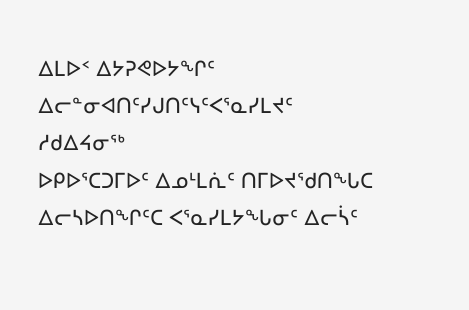ᐃᒪᐅᑉ ᐃᔭᕈᕙᐅᔭᖏᑦ
ᐃᓕᓐᓂᐊᑎᑦᓯᒍᑎᑦᓭᑦᐸᕐᓇᓯᒪᔪᑦ
ᓱᑯᐃᔦᓂᖅ
ᐅᑭᐅᕐᑕᑐᒥᐅᑦ ᐃᓄᒻᒪᕇᑦ ᑎᒥᐅᔪᖁᑎᖓᑕ ᐃᓕᓴᐅᑎᖏᑦᑕ ᐸᕐᓇᓯᒪᔭᖓᓂᑦ ᐃᓕᓵᑦ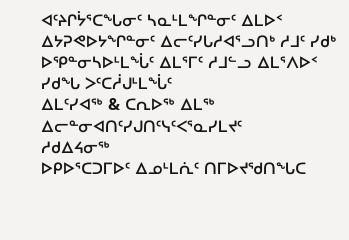ᐊᑦᔨᒋᔮᕐᑕᖓᓂᑦ ᓴᓇᒻᒪᖏᓐᓂᑦ ᐃᒪᐅᑉ ᐃᔭᕈᕙᐅᔭᖏᓐᓂᑦ ᐃᓕᑦᓯᒐᓱᐊᕐᓗᑎᒃ ᓱᒧᑦ ᓯᑯᒃ ᐅᕿᓐᓂᓴᐅᒻᒪᖔᑦ ᐃᒪᕐᒥᑦ ᓱᒧᓪᓗ ᐃᒪᕐᐱᐅᑉ ᓯᑯᖓ ᐳᑦᑕᓲᒍᒻᒪᖔᑦ
ᐃᒪᑦᓯᐊᖅ & ᑕᕆᐅᖅ ᐃᒪᖅ
ᐃᓕᓐᓂᐊᑎᑦᓯᒍᑎᑦᓭᑦᐸᕐᓇᓯᒪᔪᑦ
ᓱᑯᐃᔦᓂᖅ
ᐅᑭᐅᕐᑕᑐᒥᐅᑦ ᐃᓄᒻᒪᕇᑦ ᑎᒥᐅᔪᖁᑎᖓᑕ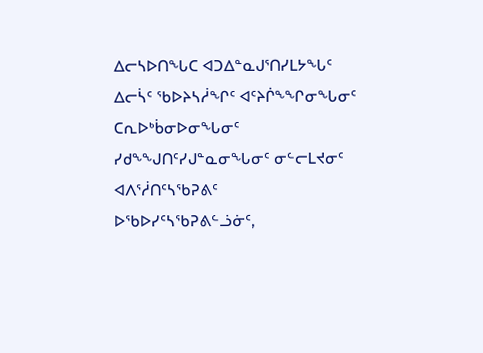ᐃᓕᓴᐅᑎᖓᑕ ᐊᑐᐃᓐᓇᒍᕐᑎᓯᒪᔭᖓᑦ ᐃᓕᓵᑦ ᖃᐅᔨᓴᓲᖏᑦ ᐊᑦᔨᒌᖕᖏᓂᖓᓂᑦ ᑕᕆᐅᒃᑳᓂᐅᓂᖓᓂᑦ ᓯᑯᖕᖑᑎᑦᓯᒍᓐᓇᓂᖓᓂᑦ ᓂᓪᓕᒪᔪᓂᑦ
ᐊᐱᕐᓲᑎᑦᓴᖃᕈᕕᑦ ᐅᖃᐅᓯᑦᓴᖃᕈᕕᓪᓘᓃᑦ,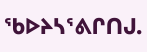ᖃᐅᔨᓴᕐᕕᒋᑎᒍ.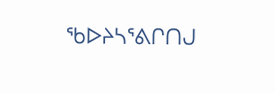ᖃᐅᔨᓴᕐᕕᒋᑎᒍ